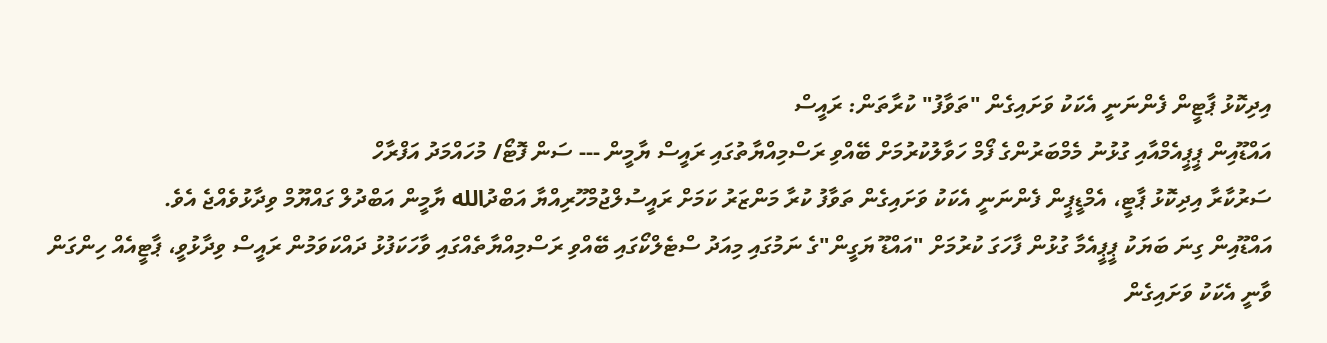އިދިކޮޅު ޕާޓީން ފެންނަނީ އެކަކު ވަށައިގެން "ތަވާފު" ކުރާތަން: ރައީސް
އައްޑޫއިން ޕީޕީއެމްއާއި ގުޅުނު މެމްބަރުންގެ ފޯމް ހަވާލުކުރުމަށް ބޭއްވި ރަސްމިއްޔާތުގައި ރައީސް ޔާމީން --- ސަން ފޮޓޯ/ މުހައްމަދު އަފްރާހް
ސަރުކާރާ އިދިކޮޅު ޕާޓީ، އެމްޑީޕީން ފެންނަނީ އެކަކު ވަށައިގެން ތަވާފު ކުރާ މަންޒަރު ކަމަށް ރައީސުލްޖުމްހޫރިއްޔާ އަބްދުالله ޔާމީން އަބްދުލް ގައްޔޫމް ވިދާޅުވެއްޖެ އެވެ.
އައްޑޫއިން ގިނަ ބަޔަކު ޕީޕީއެމާ ގުޅުން ފާހަގަ ކުރުމަށް "އައްޑޫ ޔަގީން"ގެ ނަމުގައި މިއަދު ސްޓެލްކޯގައި ބޭއްވި ރަސްމިއްޔާތެއްގައި ވާހަކަފުޅު ދައްކަވަމުން ރައީސް ވިދާޅުވީ، ޕާޓީއެއް ހިންގަން ވާނީ އެކަކު ވަށައިގެން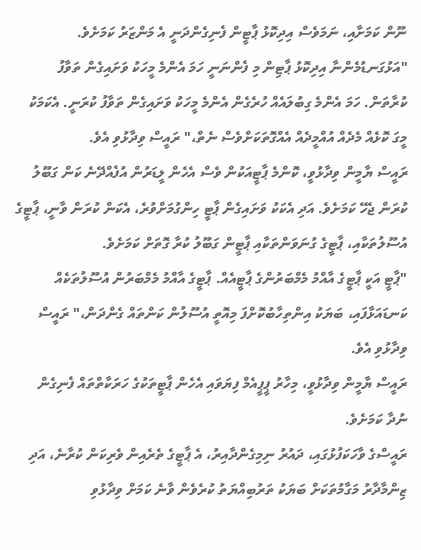ނޫން ކަމަށާއި، ނަމަވެސް އިދިކޮޅު ޕާޓީން ފެނިގެންދަނީ އެ މަންޒަރު ކަމަށެވެ.
"އަޅުގަނޑުމެންނާ އިދިކޮޅު ޕާޓިން މި ފެންނަނީ ހަމަ އެންމެ މީހަކު ވަށައިގެން ތަވާފު ކުރާތަން. ހަމަ އެންމެ ގިބުލައެއް ހުރެގެން އެންމެ މީހަކު ވަށައިގެން ތަވާފު ކުރަނީ. އެކަމަކު މީގަ ކޮޅެއް މެދެއް އުއްމީދެއް އެއްގޮތަކަށްވެސް ނެތް،" ރައީސް ވިދާޅުވި އެވެ.
ރައީސް ޔާމީން ވިދާޅުވީ، ކޮންމެ ޕާޓީއަކުން ވެސް އެހެން ލީޑަރުން އުފެއްދޭނެ ކަން ގަބޫލު ކުރަން ޖެހޭ ކަމަށެވެ. އަދި އެކަކު ވަށައިގެން ޕާޓީ ހިންގުމަށްވުރެ، އެކަން ކުރަން ވާނީ، ޕާޓީގެ އުސޫލުތަކާއި، ޕާޓީގެ ގުނަވަންތަކާއި ޕާޓީން ގަބޫލު ކުރާ ގޮތަށް ކަމަށެވެ.
"ޕާޓީ އަކީ ޕާޓީގެ އާއްމު މެމްބަރުންގެ ޕާޓީއެއް. ޕާޓީގެ އާއްމު މެމްބަރުން އުސޫލުތަކެއް ކަނޑައަޅާފައި، ބަޔަކު އިންތިހާބުކޮށްފަ މިއޮތީ އުސޫލުން ކަންތައް ގެންދަން،" ރައީސް ވިދާޅުވި އެވެ.
ރައީސް ޔާމީން ވިދާޅުވީ، މިހާރު ޕީޕީއެމް ފިޔަވައި އެހެން ޕާޓީތަކުގެ ހަރަކާތްތައް ފެނިގެން ނުދާ ކަމަށެވެ.
ރައީސްގެ ވާހަކަފުޅުގައި، ދައުރު ނިމިގެންދާއިރު، އެ ޕާޓީގެ ތެރެއިން ވެރިކަން ކުރާނެ، އަދި ޒިންމާދާރު މަގާމުތަކަށް ބަޔަކު ތަރުބިއްޔަތު ކުރެވެން ވާނެ ކަމަށް ވިދާޅުވި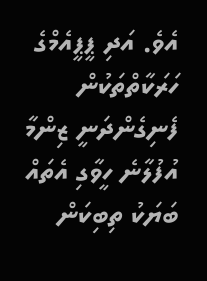އެވެ. އަދި ޕީޕީއެމްގެ ހަރަކާތްތަކުން ފެނިގެންދަނީ ޒިންމާ އުފުލާނެ ހީވާގި އެތައް ބަޔަކު ތިބިކަން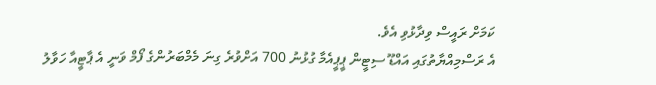ކަމަށް ރައީސް ވިދާޅުވި އެވެ.
އެ ރަސްމިއްޔާތުގައި އައްޑޫ ސިޓީން ޕީޕީއެމާ ގުޅުނު 700 އަށްވުރެ ގިނަ މެމްބަރުންގެ ފޯމް ވަނީ އެ ޕާޓީއާ ހަވާލު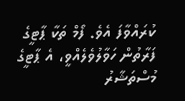ކުރައްވާފަ އެވެ. ފޯމް ތަކާ ޕާޓީގެ ފަރާތުން ހަވާލުވެލެއްވީ، އެ ޕާޓީގެ މުސްތަޝާރު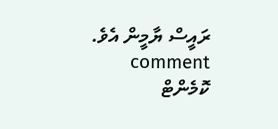ރައީސް ޔާމީން އެވެ.
comment ކޮމެންޓް